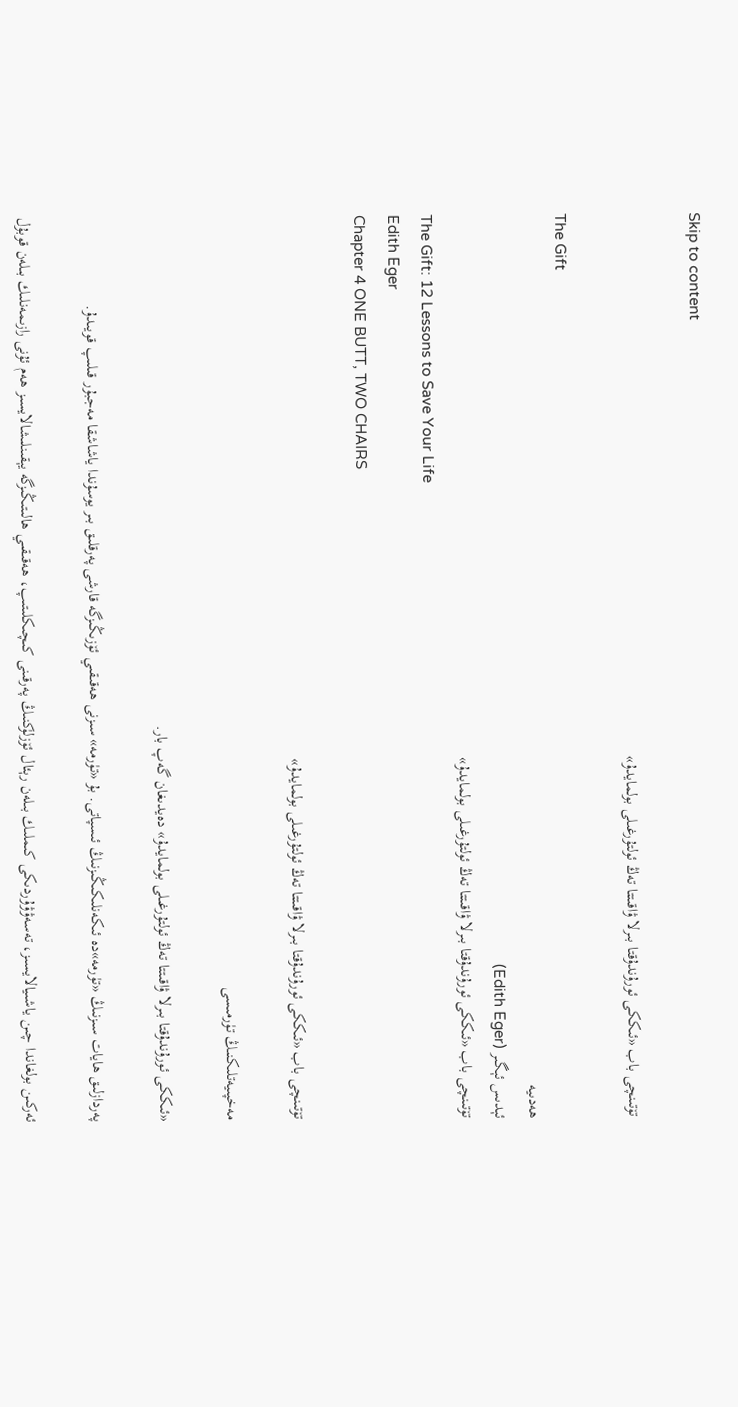Skip to content

تۆتىنچى باب «ئىككى ئورۇندۇقتا بىرلا ۋاقىتتا تەڭ ئولتۇرغىلى بولمايدۇ»

The Gift
ھەدىيە
ئېدىس ئېگىر (Edith Eger)
تۆتىنچى باب «ئىككى ئورۇندۇقتا بىرلا ۋاقىتتا تەڭ ئولتۇرغىلى بولمايدۇ»
The Gift: 12 Lessons to Save Your Life
Edith Eger
Chapter 4 ONE BUTT, TWO CHAIRS

تۆتىنچى باب «ئىككى ئورۇندۇقتا بىرلا ۋاقىتتا تەڭ ئولتۇرغىلى بولمايدۇ»

مەخپىيەتلىكنىڭ تۈرمىسى

«ئىككى ئورۇندۇقتا بىرلا ۋاقىتتا تەڭ ئولتۇرغىلى بولمايدۇ» دەيدىغان گەپ بار.

پەردازلىق ھايات سىزنىڭ «تۈرمە»دە ئىكەنلىكىڭىزنىڭ ئىسپاتى. بۇ «تۈرمە» سىزنى ھەقىقىي ئۆزىڭىزگە قارشى پەرقلىق بىر يوسۇندا ياشاشقا مەجبۇر قىلىپ قويىدۇ.

ئەركىن بولغاندا چىن ياشىيالايسىز، تەسەۋۋۇردىكى كىملىك بىلەن رېئال ئۆزلۈكنىڭ پەرقىنى كىچىكلىتىپ، ھەقىقىي ھالىتىڭىزگە يېقىنلىشالايسىز ھەم ئۇنى رازىمەنلىك بىلەن قوبۇل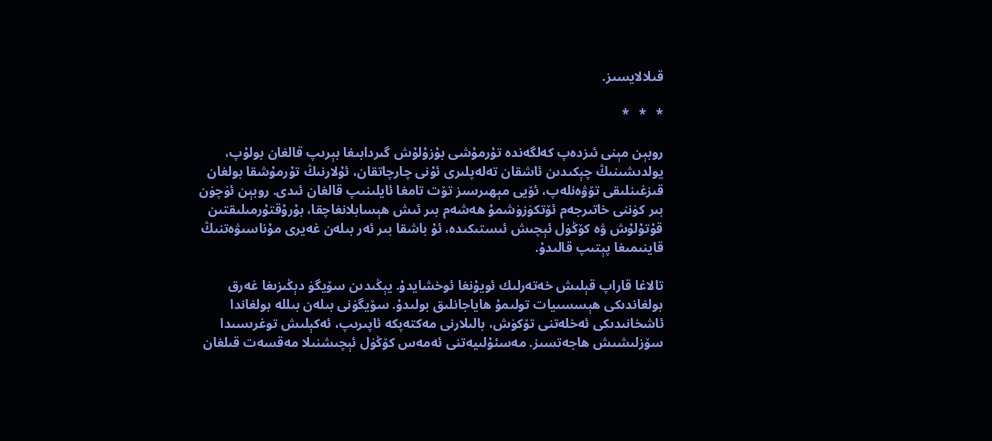قىلالايسىز.

*   *   *

روبېن مېنى ئىزدەپ كەلگەندە تۇرمۇشى بۇزۇلۇش گىردابىغا بېرىپ قالغان بولۇپ، يولدىشىنىڭ چېكىدىن ئاشقان تەلەپلىرى ئۇنى چارچاتقان، ئۇلارنىڭ تۇرمۇشقا بولغان قىزغىنلىقى تۆۋەنلەپ، ئۆيى مېھىرسىز تۆت تامغا ئايلىنىپ قالغان ئىدى. روبېن ئۈچۈن بىر كۈننى خاتىرجەم ئۆتكۈزۈشمۇ ھەشەم بىر ئىش ھېسابلانغاچقا، بۇرۇقتۇرمىلىقتىن قۇتۇلۇش ۋە كۆڭۈل ئېچىش ئىستىكىدە، ئۇ باشقا بىر ئەر بىلەن غەيرى مۇناسىۋەتنىڭ قاينىمىغا پېتىپ قالىدۇ.

تالاغا قاراپ قېلىش خەتەرلىك ئويۇنغا ئوخشايدۇ. يېڭىدىن سۆيگۈ دېڭىزىغا غەرق بولغاندىكى ھېسسىيات تولىمۇ ھاياجانلىق بولىدۇ. سۆيگۈنى بىلەن بىللە بولغاندا ئاشخانىدىكى ئەخلەتنى تۆكۈش، بالىلارنى مەكتەپكە ئاپىرىپ، ئەكېلىش توغرىسىدا سۆزلىشىش ھاجەتسىز. مەسئۇلىيەتنى ئەمەس كۆڭۈل ئېچىشنىلا مەقسەت قىلغان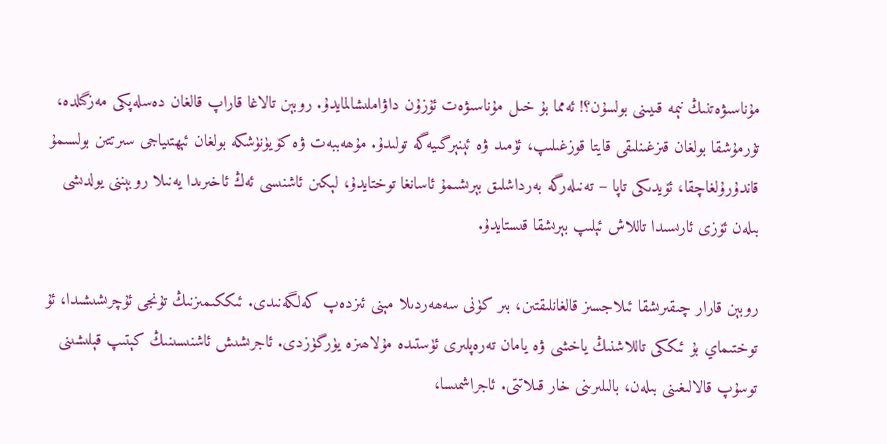مۇناسىۋەتنىڭ نېمە قىيىنى بولسۇن؟! ئەمما بۇ خىل مۇناسىۋەت ئۇزۇن داۋاملىشالمايدۇ. روبېن تالاغا قاراپ قالغان دەسلەپكى مەزگىلدە، تۇرمۇشقا بولغان قىزغىنلىقى قايتا قوزغىلىپ، ئۈمىد ۋە ئېنېرگىيەگە تولىدۇ. مۇھەببەت ۋە كۆيۈنۈشكە بولغان ئېھتىياجى سىرتتىن بولسىمۇ قاندۇرۇلغاچقا، ئۆيدىكى تاپا – تەنىلەرگە بەرداشلىق بېرىشىمۇ ئاسانغا توختايدۇ، لېكىن ئاشنىسى ئەڭ ئاخىرىدا يەنىلا روبېننى يولدىشى بىلەن ئۆزى ئارىسىدا تاللاش ئېلىپ بېرىشقا قىستايدۇ.

روبېن قارار چىقىرىشقا ئىلاجسىز قالغانلىقتىن، بىر كۈنى سەھەردىلا مېنى ئىزدەپ كەلگەنىدى. ئىككىمىزنىڭ تۇنجى ئۇچرىشىشىدا، ئۇ توختىماي بۇ ئىككى تاللاشنىڭ ياخشى ۋە يامان تەرەپلىرى ئۈستىدە مۇلاھىزە يۈرگۈزدى. ئاجرىشىش ئاشنىسىنىڭ كېتىپ قېلىشىنى توسۇپ قالالىغىنى بىلەن، بالىلىرىنى خار قىلاتتى. ئاجراشمىسا،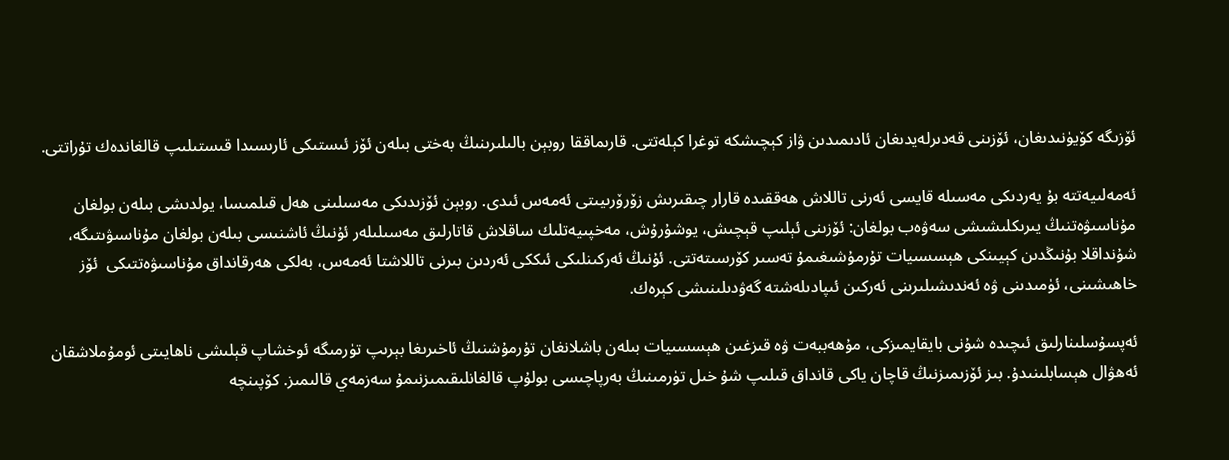ئۆزىگە كۆيۈنىدىغان، ئۆزىنى قەدىرلەيدىغان ئادىمىدىن ۋاز كېچىشكە توغرا كېلەتتى. قارىماققا روبېن بالىلىرىنىڭ بەختى بىلەن ئۆز ئىستىكى ئارىسىدا قىستىلىپ قالغاندەك تۇراتتى.

ئەمەلىيەتتە بۇ يەردىكى مەسىلە قايسى ئەرنى تاللاش ھەققىدە قارار چىقىرىش زۆرۆرىيىتى ئەمەس ئىدى. روبېن ئۆزىدىكى مەسىلىنى ھەل قىلمىسا، يولدىشى بىلەن بولغان مۇناسىۋەتنىڭ يىرىكلىشىشى سەۋەب بولغان: ئۆزىنى ئېلىپ قېچىش، يوشۇرۇش، مەخپىيەتلىك ساقلاش قاتارلىق مەسىلىلەر ئۇنىڭ ئاشنىسى بىلەن بولغان مۇناسىۋىتىگە، شۇنداقلا بۇنىڭدىن كېيىنكى ھېسسىيات تۇرمۇشىغىمۇ تەسىر كۆرسىتەتتى. ئۇنىڭ ئەركىنلىكى ئىككى ئەردىن بىرنى تاللاشتا ئەمەس، بەلكى ھەرقانداق مۇناسىۋەتتىكى  ئۆز خاھىشىنى، ئۈمىدىنى ۋە ئەندىشىلىرىنى ئەركىن ئىپادىلەشتە گەۋدىلىنىشى كېرەك.

ئەپسۇسلىنارلىق ئىچىدە شۇنى بايقايمىزكى، مۇھەببەت ۋە قىزغىن ھېسسىيات بىلەن باشلانغان تۇرمۇشنىڭ ئاخىرىغا بېرىپ تۈرمىگە ئوخشاپ قېلىشى ناھايىتى ئومۇملاشقان ئەھۋال ھېسابلىنىدۇ. بىز ئۆزىمىزنىڭ قاچان ياكى قانداق قىلىپ شۇ خىل تۈرمىنىڭ بەرپاچىسى بولۇپ قالغانلىقىمىزنىمۇ سەزمەي قالىمىز. كۆپىنچە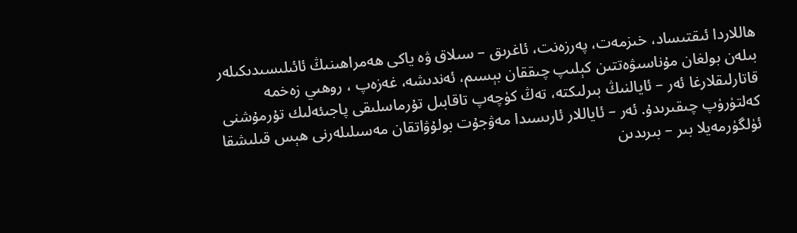ھاللاردا ئىقتىساد، خىزمەت، پەرزەنت، ئاغرىق – سىلاق ۋە ياكى ھەمراھىنىڭ ئائىلىسىدىكىلەر بىلەن بولغان مۇناسىۋەتتىن كېلىپ چىققان بېسىم، ئەندىشە، غەزەپ ، روھىي زەخمە قاتارلىقلارغا ئەر – ئايالنىڭ بىرلىكتە، تەڭ كۈچەپ تاقابىل تۇرماسلىقى پاجىئەلىك تۇرمۇشنى كەلتۈرۈپ چىقىرىدۇ. ئەر – ئاياللار ئارىسىدا مەۋجۇت بولۇۋاتقان مەسىلىلەرنى ھېس قىلىشقا ئۈلگۈرمەيلا بىر – بىرىدىن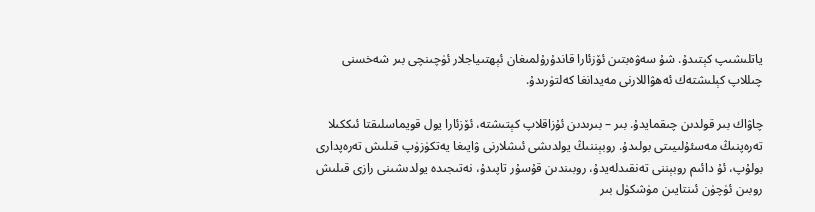ياتلىشىپ كېتىدۇ. شۇ سەۋەبتىن ئۆزئارا قاندۇرۇلمىغان ئېھتىياجلار ئۈچىنچى بىر شەخسنى چىللاپ كېلىشتەك ئەھۋاللارنى مەيدانغا كەلتۈرىدۇ.

چاۋاك بىر قولدىن چىقمايدۇ. بىر – بىرىدىن ئۇزاقلاپ كېتىشتە، ئۆزئارا يول قويماسلىقتا ئىككىلا تەرەپنىڭ مەسئۇلىيىتى بولىدۇ. روبېننىڭ يولدىشى ئىشلارنى ۋايىغا يەتكۈزۈپ قىلىش تەرەپدارى بولۇپ، ئۇ دائىم روبېننى تەنقىدلەيدۇ، روبىندىن قۇسۇر تاپىدۇ، نەتىجىدە يولدىشىنى رازى قىلىش روبىن ئۈچۈن ئىنتايىن مۈشكۈل بىر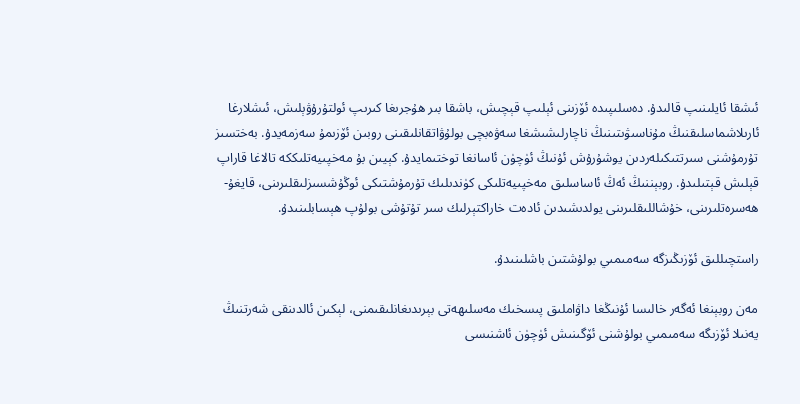ئىشقا ئايلىنىپ قالىدۇ. دەسلىپىدە ئۆزىنى ئېلىپ قېچىش، باشقا بىر ھۇجرىغا كىرىپ ئولتۇرۇۋېلىش، ئىشلارغا ئارىلاشماسلىقنىڭ مۇناسىۋىتىنىڭ ناچارلىشىشغا سەۋەبچى بولۇۋاتقانلىقىنى روبىن ئۆزىمۇ سەزمەيدۇ. بەختسىز تۇرمۇشنى سىرتتىكىلەردىن يوشۇرۇش ئۇنىڭ ئۈچۈن ئاسانغا توختىمايدۇ. كېيىن بۇ مەخپىيەتلىككە تالاغا قاراپ قېلىش قېتىلىدۇ. روبېننىڭ ئەڭ ئاساسلىق مەخپىيەتلىكى كۈندىلىك تۇرمۇشتىكى ئوڭۇشسىزلىقلىرىنى، قايغۇ-ھەسرەتلىرىنى، خۇشاللىقلىرىنى يولدىشىدىن ئادەت خاراكتېرلىك سىر تۇتۇشى بولۇپ ھېسابلىنىدۇ.

راستچىللىق ئۆزىڭىزگە سەمىمىي بولۇشتىن باشلىنىدۇ.

مەن روبېنغا ئەگەر خالىسا ئۇنىڭغا داۋاملىق پىسخىك مەسلىھەتى بېرىدىغانلىقىمنى، لېكىن ئالدىنقى شەرتنىڭ يەنىلا ئۆزىگە سەمىمىي بولۇشنى ئۆگىنىش ئۈچۈن ئاشنىسى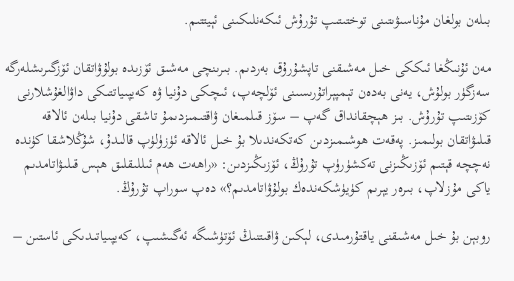بىلەن بولغان مۇناسىۋىتىنى توختىتىپ تۇرۇش ئىكەنلىكىنى ئېيتتىم.

مەن ئۇنىڭغا ئىككى خىل مەشىقنى تاپشۇرۇق بەردىم. بىرىنچى مەشىق ئۆزىدە بولۇۋاتقان ئۆزگىرىشلەرگە سەزگۈر بولۇش، يەنى بەدەن تېمپېراتۇرىسىنى ئۆلچەپ، ئىچكى دۇنيا ۋە كەيپىياتتىكى داۋالغۇشلارنى كۆزىتىپ تۇرۇش. بىز ھېچقانداق گەپ – سۆز قىلمىغان ۋاقتىمىزدىمۇ تاشقى دۇنيا بىلەن ئالاقە قىلىۋاتقان بولىمىز. پەقەت ھوشىمىزدىن كەتكەندىلا بۇ خىل ئالاقە ئۈزۈلۈپ قالىدۇ، شۇڭلاشقا كۈندە نەچچە قېتىم ئۆزىڭىزنى تەكشۈرۈپ تۇرۇڭ، ئۆزىڭىزدىن: «راھەت ھەم ئىللىقلىق ھېس قىلىۋاتامدىم ياكى مۇزلاپ، بىرەر يېرىم كۈيۈشكەندەك بولۇۋاتامدىم؟» دەپ سوراپ تۇرۇڭ.

روبېن بۇ خىل مەشىقنى ياقتۇرمىدى، لېكىن ۋاقىتنىڭ ئۆتۈشىگە ئەگىشىپ، كەيپىياتىدىكى ئاستىن –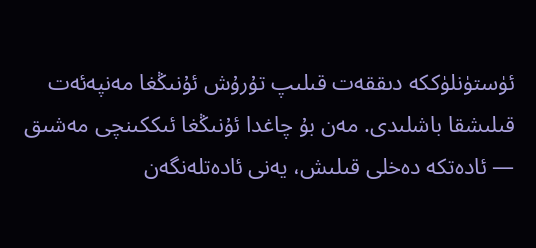ئۈستۈنلۈككە دىققەت قىلىپ تۇرۇش ئۇنىڭغا مەنپەئەت قىلىشقا باشلىدى. مەن بۇ چاغدا ئۇنىڭغا ئىككىنچى مەشىق — ئادەتكە دەخلى قىلىش، يەنى ئادەتلەنگەن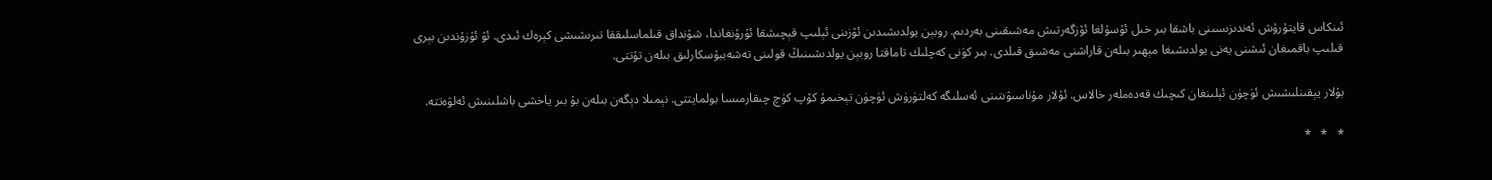ئىنكاس قايتۇرۇش ئەندىزىسىنى باشقا بىر خىل ئۇسۇلغا ئۆزگەرتىش مەشىقىنى بەردىم. روبېن يولدىشىدىن ئۆزىنى ئېلىپ قېچىشقا ئۇرۇنغاندا، شۇنداق قىلماسلىققا تىرىشىشى كېرەك ئىدى. ئۇ ئۇزۇندىن بېرى قىلىپ باقمىغان ئىشنى يەنى يولدىشىغا مېھىر بىلەن قاراشنى مەشىق قىلدى. بىر كۈنى كەچلىك تاماقتا روبېن يولدىشىنىڭ قولىنى تەشەببۇسكارلىق بىلەن تۇتتى.

بۇلار يېقىنلىشىش ئۈچۈن ئېلىنغان كىچىك قەدەملەر خالاس. ئۇلار مۇناسىۋىتىنى ئەسلىگە كەلتۈرۈش ئۈچۈن تېخىمۇ كۆپ كۈچ چىقارمىسا بولمايتتى. نېمىلا دېگەن بىلەن بۇ بىر ياخشى باشلىنىش ئەلۋەتتە.

*   *   *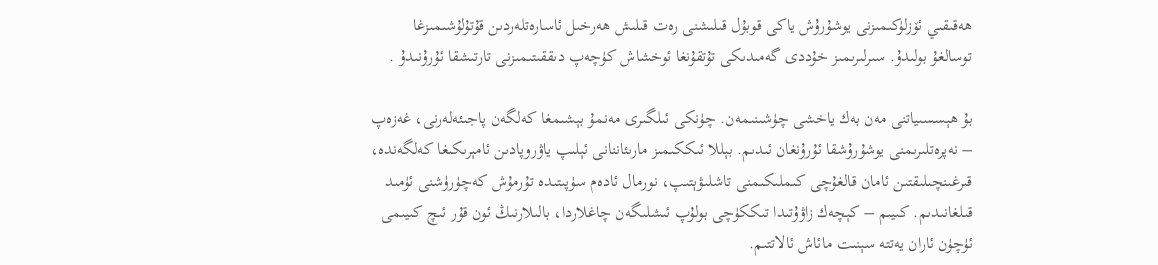ھەقىقىي ئۆزلۈكىمىزنى يوشۇرۇش ياكى قوبۇل قىلىشنى رەت قىلىش ھەرخىل ئاسارەتلەردىن قۇتۇلۇشىمىزغا توسالغۇ بولىدۇ. سىرلىرىمىز خۇددى گەمىدىكى تۇتقۇنغا ئوخشاش كۈچەپ دىققىتىمىزنى تارتىشقا ئۇرۇنىدۇ .

بۇ ھېسسىياتنى مەن بەك ياخشى چۈشىنىمەن. چۈنكى ئىلگىرى مەنمۇ بېشىمغا كەلگەن پاجىئەلەرنى، غەزەپ – نەپرەتلىرىمنى يوشۇرۇشقا ئۇرۇنغان ئىدىم. بېللا ئىككىمىز مارىئاننانى ئېلىپ ياۋروپادىن ئامېرىكىغا كەلگەندە، قىرغىنچىلىقتىن ئامان قالغۇچى كىملىكىمنى تاشلىۋېتىپ، نورمال ئادەم سۈپىتىدە تۇرمۇش كەچۈرۈشنى ئۈمىد قىلغانىدىم. كىيىم – كېچەك زاۋۇتىدا تىككۈچى بولۇپ ئىشلىگەن چاغلاردا، بالىلارنىڭ ئون قۇر ئىچ كىيىمى ئۈچۈن ئاران يەتتە سېنىت مائاش ئالاتتىم.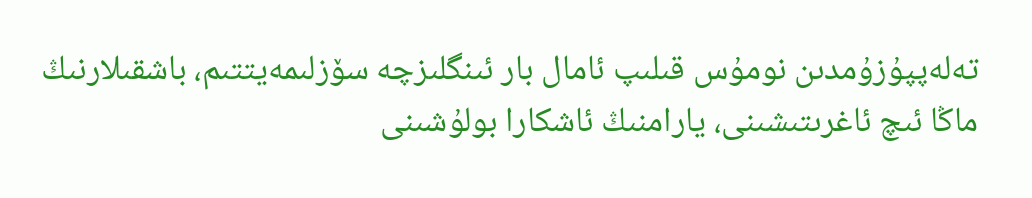تەلەپپۇزۇمدىن نومۇس قىلىپ ئامال بار ئىنگلىزچە سۆزلىمەيتتىم، باشقىلارنىڭ ماڭا ئىچ ئاغرىتىشىنى، يارامنىڭ ئاشكارا بولۇشىنى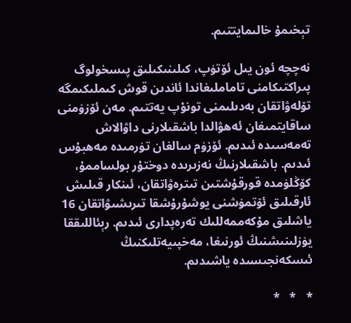تېخىمۇ خالىمايتتىم.

نەچچە ئون يىل ئۆتۈپ، كىلىنىكىلىق پىسخولوگ پىراكتىكامنى تاماملىغاندا ئاندىن قوش كىملىكىمگە تۆلەۋاتقان بەدىلىمنى تونۇپ يەتتىم. مەن ئۆزۈمنى ساقايتمىغان ئەھۋالدا باشقىلارنى داۋالاش تەمەسىدە ئىدىم. ئۆزۈم سالغان تۈرمىدە مەھبۇس ئىدىم. باشقىلارنىڭ نەزىرىدە دوختۇر بولساممۇ، كۆڭلۈمدە قورقۇشتىن تىترەۋاتقان، ئىنكار قىلىش ئارقىلىق ئۆتمۈشنى يوشۇرۇشقا تىرىشىۋاتقان 16 ياشلىق مۇكەممەللىك تەرەپدارى ئىدىم. رېئاللىققا يۈزلىنىشنىڭ ئورنىغا، مەخپىيەتلىكنىڭ ئىسكەنجىسىدە ياشىدىم.

*   *   *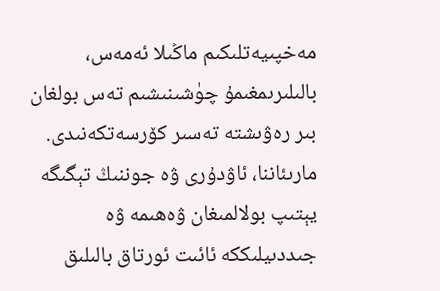مەخپىيەتلىكىم ماڭىلا ئەمەس، بالىلىرىمغىمۇ چۈشىنىشىم تەس بولغان بىر رەۋىشتە تەسىر كۆرسەتكەنىدى. مارىئاننا، ئاۋدۇرى ۋە جوننىڭ تېگىگە يېتىپ بولالمىغان ۋەھىمە ۋە جىددىيلىككە ئائىت ئورتاق بالىلىق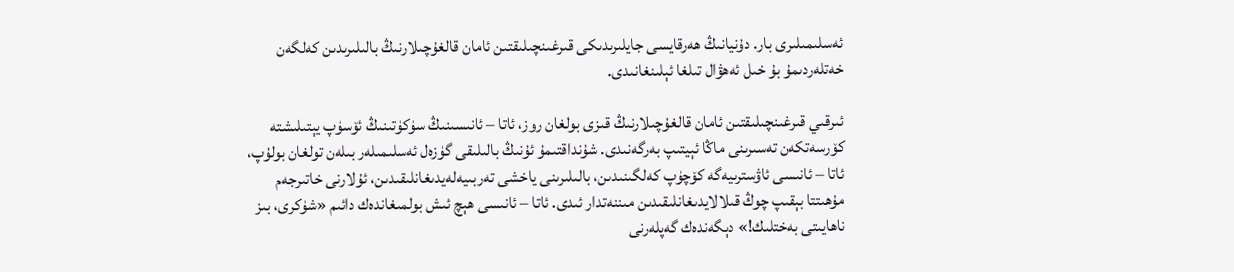ئەسلىمىلىرى بار. دۇنيانىڭ ھەرقايسى جايلىرىدىكى قىرغىنچىلىقتىن ئامان قالغۇچىلارنىڭ بالىلىرىدىن كەلگەن خەتلەردىمۇ بۇ خىل ئەھۋال تىلغا ئېلىنغانىدى.

ئىرقىي قىرغىنچىلىقتىن ئامان قالغۇچىلارنىڭ قىزى بولغان روز، ئاتا – ئانىسىنىڭ سۈكۈتىنىڭ ئۆسۈپ يېتىلىشتە كۆرسەتكەن تەسىرىنى ماڭا ئېيتىپ بەرگەنىدى. شۇنداقتىمۇ ئۇنىڭ بالىلىقى گۈزەل ئەسلىمىلەر بىلەن تولغان بولۇپ، ئاتا – ئانىسى ئاۋسترىيەگە كۆچۈپ كەلگىنىدىن، بالىلىرىنى ياخشى تەربىيەلەيدىغانلىقىدىن، ئۇلارنى خاتىرجەم مۇھىتتا بېقىپ چوڭ قىلالايدىغانلىقىدىن مىننەتدار ئىدى. ئاتا – ئانىسى ھېچ ئىش بولمىغاندەك دائىم «شۈكرى، بىز ناھايىتى بەختلىك!» دېگەندەك گەپلەرنى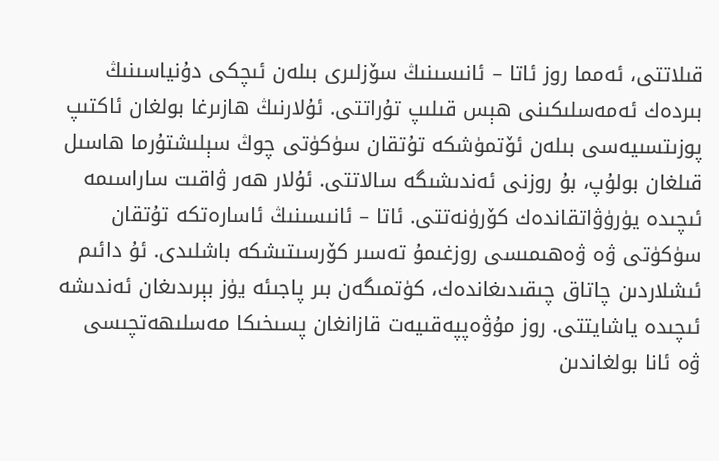قىلاتتى، ئەمما روز ئاتا – ئانىسىنىڭ سۆزلىرى بىلەن ئىچكى دۇنياسىنىڭ بىردەك ئەمەسلىكىنى ھېس قىلىپ تۇراتتى. ئۇلارنىڭ ھازىرغا بولغان ئاكتىپ پوزىتسىيەسى بىلەن ئۆتمۈشكە تۇتقان سۈكۈتى چوڭ سېلىشتۇرما ھاسىل قىلغان بولۇپ، بۇ روزنى ئەندىشىگە سالاتتى. ئۇلار ھەر ۋاقىت ساراسىمە ئىچىدە يۈرۈۋاتقاندەك كۆرۈنەتتى. ئاتا – ئانىسىنىڭ ئاسارەتكە تۇتقان سۈكۈتى ۋە ۋەھىمىسى روزغىمۇ تەسىر كۆرسىتىشكە باشلىدى. ئۇ دائىم ئىشلاردىن چاتاق چىقىدىغاندەك، كۈتمىگەن بىر پاجىئە يۈز بېرىدىغان ئەندىشە ئىچىدە ياشايتتى. روز مۇۋەپپەقىيەت قازانغان پسىخىكا مەسلىھەتچىسى ۋە ئانا بولغاندىن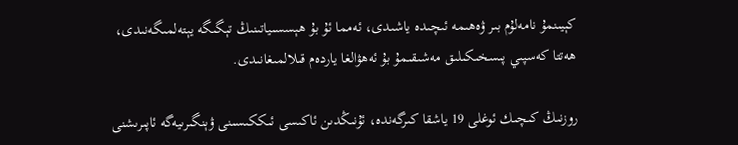كېيىنمۇ نامەلۇم بىر ۋەھىمە ئىچىدە ياشىدى، ئەمما ئۇ بۇ ھېسسىياتىنىڭ تېگىگە يېتەلمىگەنىدى، ھەتتا كەسپىي پىسخىكىلىق مەشىقىمۇ بۇ ئەھۋالغا ياردەم قىلالمىغانىدى.

روزنىڭ كىچىك ئوغلى 19 ياشقا كىرگەندە، ئۇنىڭدىن ئاكىسى ئىككىسىنى ۋېنگىرىيەگە ئاپىرىشنى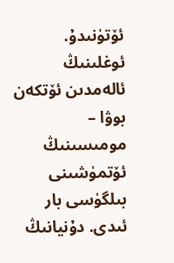ئۆتۈنىدۇ. ئوغلىنىڭ ئالەمدىن ئۆتكەن بوۋا – مومىسىنىڭ ئۆتمۈشىنى بىلگۈسى بار ئىدى. دۇنيانىڭ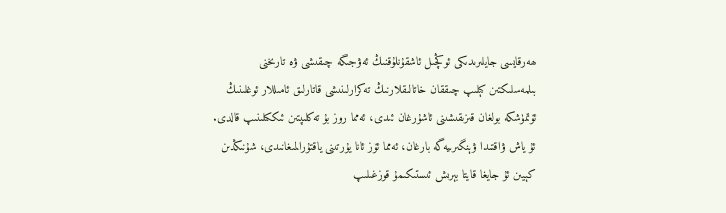ھەرقايسى جايلىرىدىكى ئوڭچىل ئاشقۇنلۇقنىڭ ئەۋجىگە چىقىشى ۋە تارىخنى بىلمەسلىكتىن كېلىپ چىققان خاتالىقلارنىڭ تەكرارلىنىشى قاتارلىق ئامىللار ئوغلىنىڭ ئۆتمۈشكە بولغان قىزىقىشىنى ئاشۇرغان ئىدى، ئەمما روز بۇ تەكلىپتىن ئىككىلىنىپ قالدى. ئۇ ياش ۋاقتىدا ۋېنگىرىيەگە بارغان، ئەمما ئۆز ئانا يۇرتىنى ياقتۇرالمىغانىدى، شۇنىڭدىن كېيىن ئۇ جايغا قايتا بېرىش ئىستىكىمۇ قوزغىلىپ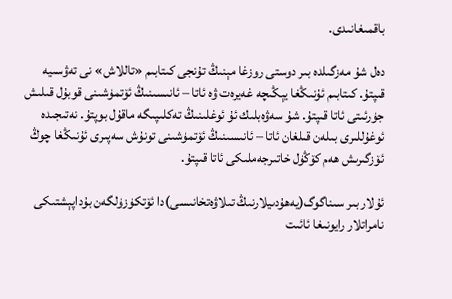باقمىغانىدى.

دەل شۇ مەزگىلدە بىر دوستى روزغا مېنىڭ تۇنجى كىتابىم «تاللاش» نى تەۋسىيە قىپتۇ. كىتابىم ئۇنىڭغا يېڭىچە غەيرەت ۋە ئاتا – ئانىسىنىڭ ئۆتمۈشىنى قوبۇل قىلىش جۈرئىتى ئاتا قىپتۇ. شۇ سەۋەبلىك ئۇ ئوغلىنىڭ تەكلىپىگە ماقۇل بوپتۇ. نەتىجىدە ئوغۇللىرى بىلەن قىلغان ئاتا – ئانىسىنىڭ ئۆتمۈشىنى تونۇش سەپىرى ئۇنىڭغا چوڭ ئۆزگىرىش ھەم كۆڭۈل خاتىرجەملىكى ئاتا قىپتۇ.

ئۇلار بىر سىناگوگ(يەھۇدىيلارنىڭ تىلاۋەتخانىسى)دا ئۆتكۈزۈلگەن بۇداپېشتىكى نامراتلار رايونىغا ئائىت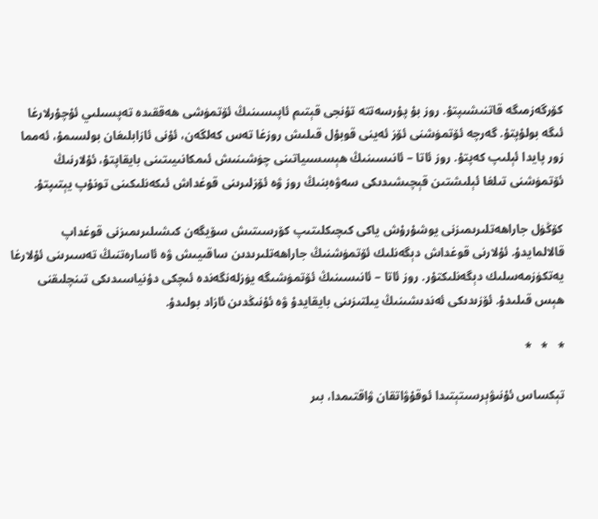كۆرگەزمىگە قاتنىشىپتۇ. روز بۇ پۇرسەتتە تۇنجى قېتىم ئاپىسىنىڭ ئۆتمۈشى ھەققىدە تەپسىلىي ئۇچۇرلارغا ئىگە بولۇپتۇ. گەرچە ئۆتمۈشنى ئۆز ئەينى قوبۇل قىلىش روزغا تەس كەلگەن، ئۇنى ئازابلىغان بولسىمۇ، ئەمما زور پايدا ئېلىپ كەپتۇ. روز ئاتا – ئانىسىنىڭ ھېسسىياتىنى چۈشىنىش ئىمكانىيىتىنى بايقاپتۇ، ئۇلارنىڭ ئۆتمۈشنى تىلغا ئېلىشتىن قېچىشىدىكى سەۋەبنىڭ روز ۋە ئۆزلىرىنى قوغداش ئىكەنلىكىنى تونۇپ يېتىپتۇ.

كۆڭۈل جاراھەتلىرىمىزنى يوشۇرۇش ياكى كىچىكلىتىپ كۆرسىتىش سۆيگەن كىشىلىرىمىزنى قوغداپ قالالمايدۇ. ئۇلارنى قوغداش دېگەنلىك ئۆتمۈشنىڭ جاراھەتلىرىدىن ساقىيىش ۋە ئاسارەتنىڭ تەسىرىنى ئۇلارغا يەتكۈزمەسلىك دېگەنلىكتۇر. روز ئاتا – ئانىسىنىڭ ئۆتمۈشىگە يۈزلەنگەندە ئىچكى دۇنياسىدىكى تىنچلىقنى ھېس قىلىدۇ. ئۆزىدىكى ئەندىشىنىڭ يىلتىزىنى بايقايدۇ ۋە ئۇنىڭدىن ئازاد بولىدۇ.

*   *   *

تېكساس ئۇنىۋېرسىتېتىدا ئوقۇۋاتقان ۋاقتىمدا، بىر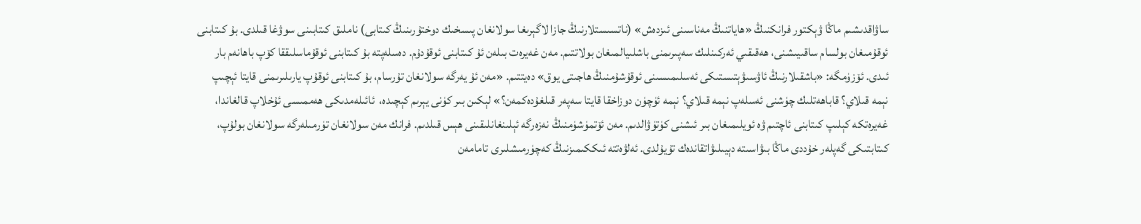ساۋاقدىشىم ماڭا ۋېكتور فرانكنىڭ «ھاياتنىڭ مەناسىنى ئىزدەش» (ناتسىستلارنىڭ جازا لاگېرىغا سولانغان پىسخىك دوختۇرىنىڭ كىتابى) ناملىق كىتابىنى سوۋغا قىلدى. بۇ كىتابنى ئوقۇمىغان بولسام ساقىيىشنى، ھەقىقىي ئەركىنلىك سەپىرىمنى باشلىيالمىغان بولاتتىم. مەن غەيرەت بىلەن ئۇ كىتابنى ئوقۇدۇم. دەسلەپتە بۇ كىتابنى ئوقۇماسلىققا كۆپ باھانەم بار ئىدى. ئۆزۈمگە: «باشقىلارنىڭ ئاۋسىۋېتىستىكى ئەسلىمىسىنى ئوقۇشۇمنىڭ ھاجىتى يوق» دەيتتىم. «مەن ئۇ يەرگە سولانغان تۇرسام، بۇ كىتابنى ئوقۇپ يارىلىرىمنى قايتا ئېچىپ نېمە قىلاي؟ قاباھەتلىك چۈشنى ئەسلەپ نېمە قىلاي؟ نېمە ئۈچۈن دوزاخقا قايتا سەپەر قىلغۇدەكمەن؟» لېكىن بىر كۈنى يېرىم كېچىدە،  ئائىلەمدىكى ھەممىسى ئۇخلاپ قالغاندا، غەيرەتكە كېلىپ كىتابنى ئاچتىم ۋە ئويلىمىغان بىر ئىشنى كۈتۈۋالدىم. مەن ئۆتمۈشۈمنىڭ نەزەرگە ئېلىنغانلىقىنى ھېس قىلدىم. فرانك مەن سولانغان تۈرمىلەرگە سولانغان بولۇپ، كىتابتىكى گەپلەر خۇددى ماڭا بىۋاسىتە دېيىلىۋاتقاندەك تۇيۇلدى. ئەلۋەتتە ئىككىمىزنىڭ كەچۈرمىشلىرى تامامەن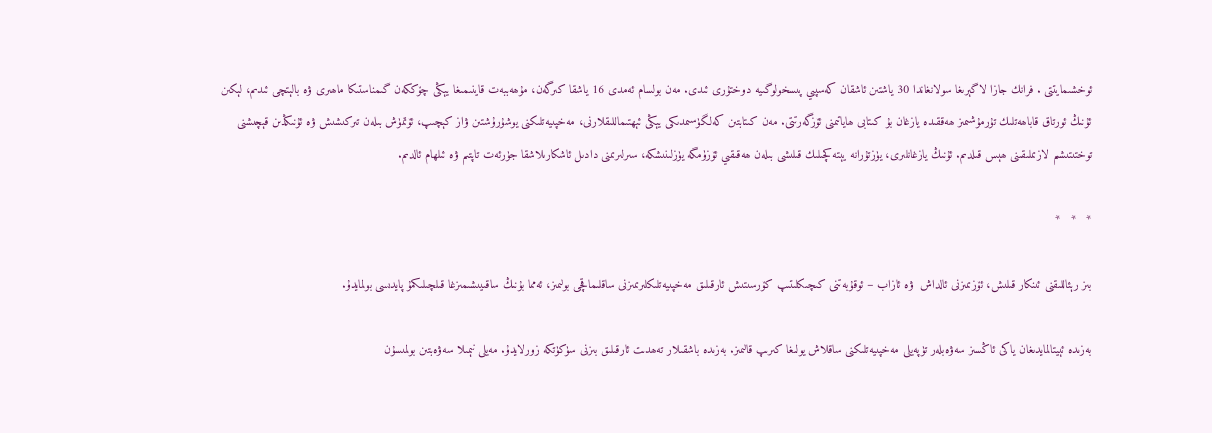ئوخشىمايتتى . فرانك جازا لاگېرىغا سولانغاندا 30 ياشتىن ئاشقان كەسپىي پىسخولوگىيە دوختۇرى ئىدى. مەن بولسام ئەمدى 16 ياشقا كىرگەن، مۇھەببەت قاينىمىغا يېڭى چۆككەن گىمناستىكا ماھىرى ۋە بالېتچى ئىدىم، لېكىن ئۇنىڭ ئورتاق قاباھەتلىك تۇرمۇشىمىز ھەققىدە يازغان بۇ كىتابى ھاياتىمنى ئۆزگەرتتى. مەن كىتابتىن كەلگۈسىمدىكى يېڭى ئېھتىماللىقلارنى، مەخپىيەتلىكنى يوشۇرۇشتىن ۋاز كېچىپ، ئۆتمۈش بىلەن تىركىشىش ۋە ئۇنىڭدىن قېچىشنى توختىتىشىم لازىملىقىنى ھېس قىلدىم. ئۇنىڭ يازغانلىرى، يۈزتۇرانە يېتەكچىلىك قىلىشى بىلەن ھەقىقىي ئۆزۈمگە يۈزلىنىشكە، سىرلىرىمنى دادىل ئاشكارىلاشقا جۈرئەت تاپتىم ۋە ئىلھام ئالدىم.

*   *   *

بىز رېئاللىقنى ئىنكار قىلىش، ئۆزىمىزنى ئالداش  ۋە ئازاب – ئوقۇبەتنى كىچىكلىتىپ كۆرسىتىش ئارقىلىق مەخپىيەتلىكلىرىمىزنى ساقلىماقچى بولىمىز، ئەمما بۇنىڭ ساقىيىشىمىزغا قىلچىلىكمۇ پايدىسى بولمايدۇ.

بەزىدە ئېيتالمايدىغان ياكى ئاڭسىز سەۋەبلەر تۈپەيلى مەخپىيەتلىكنى ساقلاش يولىغا كىرىپ قالىمىز. بەزىدە باشقىلار تەھدىت ئارقىلىق بىزنى سۈكۈتكە زورلايدۇ. مەيلى نېمىلا سەۋەبتىن بولمىسۇن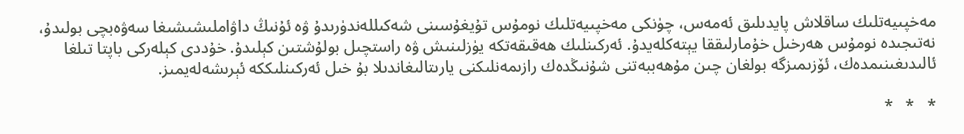مەخپىيەتلىك ساقلاش پايدىلىق ئەمەس، چۈنكى مەخپىيەتلىك نومۇس تۇيغۇسىنى شەكىللەندۈرىدۇ ۋە ئۇنىڭ داۋاملىشىشىغا سەۋەبچى بولىدۇ، نەتىجىدە نومۇس ھەرخىل خۇمارلىققا يېتەكلەيدۇ. ئەركىنلىك ھەقىقەتكە يۈزلىنىش ۋە راستچىل بولۇشتىن كېلىدۇ. خۇددى كېلەركى باپتا تىلغا ئالىدىغىنىمدەك، ئۆزىمىزگە بولغان چىن مۇھەببەتنى شۇنىڭدەك رازىمەنلىكنى يارىتالىغاندىلا بۇ خىل ئەركىنلىككە ئېرىشەلەيمىز.

*   *   *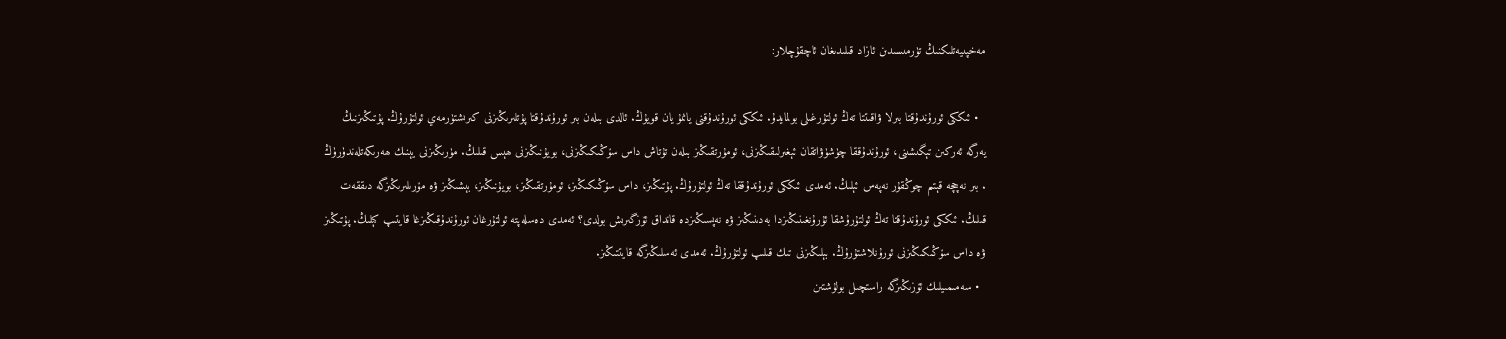مەخپىيەتلىكنىڭ تۈرمىسىدىن ئازاد قىلىدىغان ئاچقۇچلار:

  • ئىككى ئورۇندۇقتا بىرلا ۋاقىتتا تەڭ ئولتۇرغىلى بولمايدۇ. ئىككى ئورۇندۇقنى يانمۇ يان قويۇڭ. ئالدى بىلەن بىر ئورۇندۇقتا پۇتلىرىڭىزنى كىرىشتۈرمەي ئولتۇرۇڭ. پۇتىڭىزنىڭ يەرگە ئەركىن تېگىشىنى، ئورۇندۇققا چۈشۈۋاتقان ئېغىرلىقىڭىزنى، ئومۇرتقىڭىز بىلەن تۇتاش داس سۆڭىكىڭىزنى، بويۇنىڭىزنى ھېس قىلىڭ. مۈرىڭىزنى يېنىك ھەرىكەتلەندۈرۈڭ . بىر نەچچە قېتىم چوڭقۇر نەپەس ئېلىڭ. ئەمدى ئىككى ئورۇندۇققا تەڭ ئولتۇرۇڭ. پۇتىڭىز، داس سۆڭىكىڭىز، ئومۇرتقىڭىز، بويۇنىڭىز، بېشىڭىز ۋە مۆرىلىرىڭىزگە دىققەت قىلىڭ. ئىككى ئورۇندۇقتا تەڭ ئولتۇرۇشقا ئۇرۇنغىنىڭىزدا بەدىنىڭىز ۋە نەپسىڭىزدە قانداق ئۆزگىرىش بولدى؟ ئەمدى دەسلەپتە ئولتۇرغان ئورۇندۇقىڭىزغا قايتىپ كېلىڭ. پۇتىڭىز ۋە داس سۆڭىكىڭىزنى ئورۇنلاشتۇرۇڭ. بېلىڭىزنى تىك قىلىپ ئولتۇرۇڭ. ئەمدى ئەسلىڭىزگە قايتتىڭىز.
  • سەمىمىيلىك ئۆزىڭىزگە راستچىل بولۇشتىن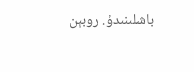باشلىنىدۇ. روبېن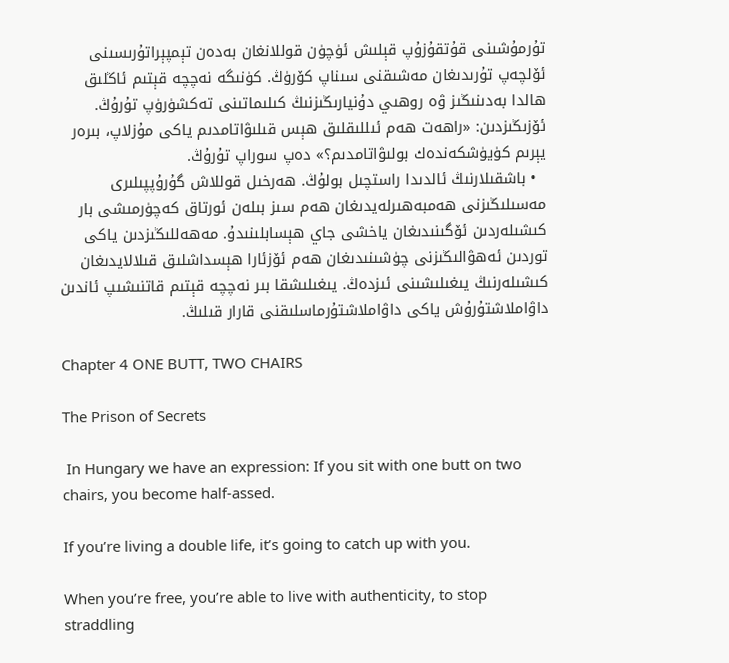تۇرمۇشىنى قۇتقۇزۇپ قېلىش ئۈچۈن قوللانغان بەدەن تېمپېراتۇرىسىنى ئۆلچەپ تۇرىدىغان مەشىقنى سىناپ كۆرۈڭ. كۈنىگە نەچچە قېتىم ئاڭلىق ھالدا بەدىنىڭىز ۋە روھىي دۇنيارىڭىزنىڭ كىلىماتىنى تەكشۈرۈپ تۇرۇڭ. ئۆزىڭىزدىن: «راھەت ھەم ئىللىقلىق ھېس قىلىۋاتامدىم ياكى مۇزلاپ، بىرەر يېرىم كۈيۈشكەندەك بولىۋاتامدىم؟» دەپ سوراپ تۇرۇڭ.
  • باشقىلارنىڭ ئالدىدا راستچىل بولۇڭ. ھەرخىل قوللاش گۇرۇپپىلىرى مەسىلىڭىزنى ھەمبەھىرلەيدىغان ھەم سىز بىلەن ئورتاق كەچۈرمىشى بار كىشىلەردىن ئۆگىنىدىغان ياخشى جاي ھېسابلىنىدۇ. مەھەللىڭىزدىن ياكى توردىن ئەھۋالىڭىزنى چۈشىنىدىغان ھەم ئۆزئارا ھېسداشلىق قىلالايدىغان كىشىلەرنىڭ يىغىلىشىنى ئىزدەڭ. يىغىلىشقا بىر نەچچە قېتىم قاتنىشىپ ئاندىن داۋاملاشتۇرۇش ياكى داۋاملاشتۇرماسلىقنى قارار قىلىڭ.

Chapter 4 ONE BUTT, TWO CHAIRS

The Prison of Secrets

 In Hungary we have an expression: If you sit with one butt on two chairs, you become half-assed.

If you’re living a double life, it’s going to catch up with you.

When you’re free, you’re able to live with authenticity, to stop straddling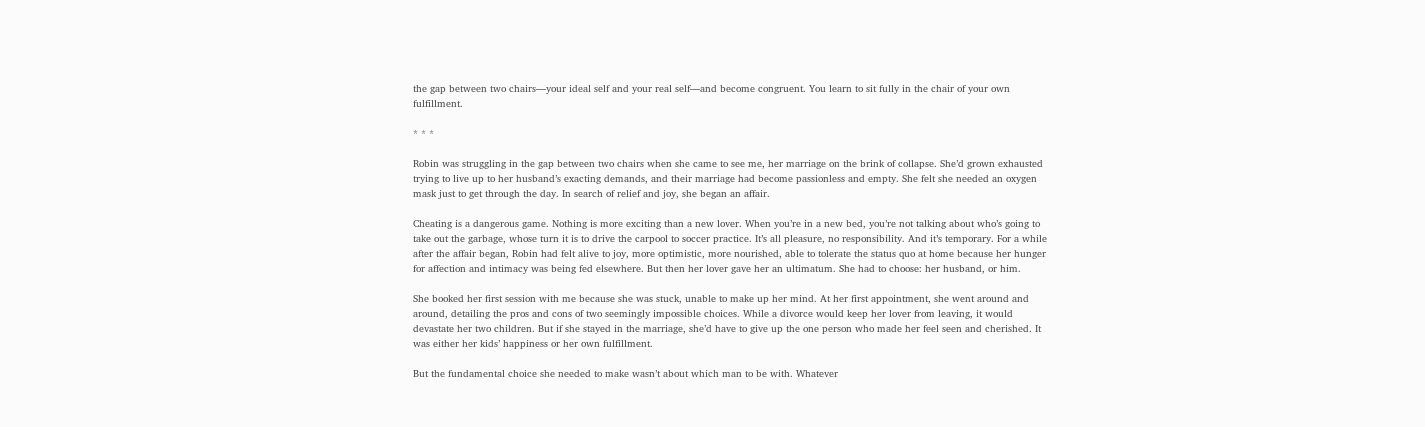the gap between two chairs—your ideal self and your real self—and become congruent. You learn to sit fully in the chair of your own fulfillment.

* * *

Robin was struggling in the gap between two chairs when she came to see me, her marriage on the brink of collapse. She’d grown exhausted trying to live up to her husband’s exacting demands, and their marriage had become passionless and empty. She felt she needed an oxygen mask just to get through the day. In search of relief and joy, she began an affair.

Cheating is a dangerous game. Nothing is more exciting than a new lover. When you’re in a new bed, you’re not talking about who’s going to take out the garbage, whose turn it is to drive the carpool to soccer practice. It’s all pleasure, no responsibility. And it’s temporary. For a while after the affair began, Robin had felt alive to joy, more optimistic, more nourished, able to tolerate the status quo at home because her hunger for affection and intimacy was being fed elsewhere. But then her lover gave her an ultimatum. She had to choose: her husband, or him.

She booked her first session with me because she was stuck, unable to make up her mind. At her first appointment, she went around and around, detailing the pros and cons of two seemingly impossible choices. While a divorce would keep her lover from leaving, it would devastate her two children. But if she stayed in the marriage, she’d have to give up the one person who made her feel seen and cherished. It was either her kids’ happiness or her own fulfillment.

But the fundamental choice she needed to make wasn’t about which man to be with. Whatever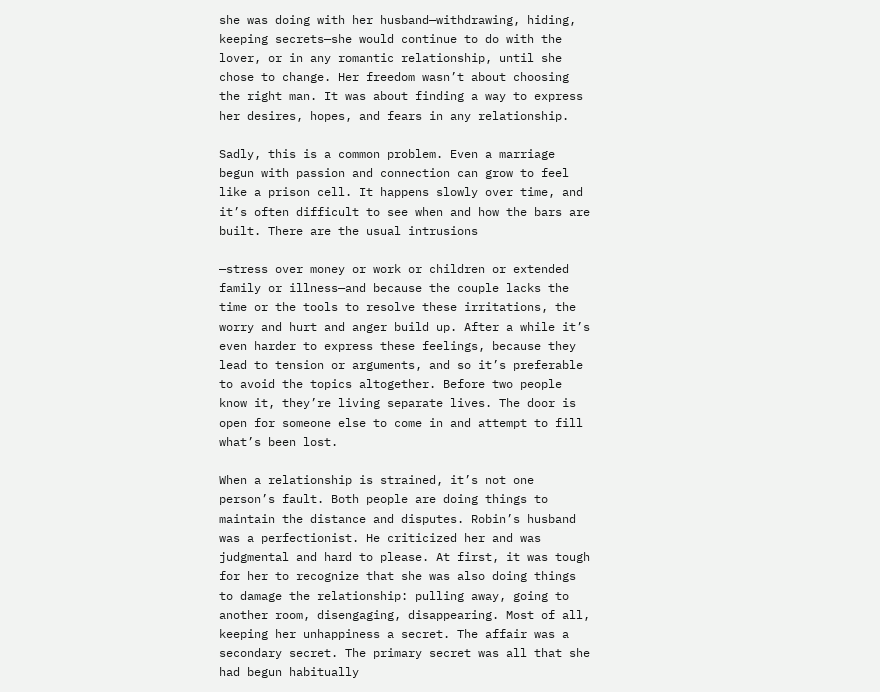she was doing with her husband—withdrawing, hiding, keeping secrets—she would continue to do with the lover, or in any romantic relationship, until she chose to change. Her freedom wasn’t about choosing the right man. It was about finding a way to express her desires, hopes, and fears in any relationship.

Sadly, this is a common problem. Even a marriage begun with passion and connection can grow to feel like a prison cell. It happens slowly over time, and it’s often difficult to see when and how the bars are built. There are the usual intrusions

—stress over money or work or children or extended family or illness—and because the couple lacks the time or the tools to resolve these irritations, the worry and hurt and anger build up. After a while it’s even harder to express these feelings, because they lead to tension or arguments, and so it’s preferable to avoid the topics altogether. Before two people know it, they’re living separate lives. The door is open for someone else to come in and attempt to fill what’s been lost.

When a relationship is strained, it’s not one person’s fault. Both people are doing things to maintain the distance and disputes. Robin’s husband was a perfectionist. He criticized her and was judgmental and hard to please. At first, it was tough for her to recognize that she was also doing things to damage the relationship: pulling away, going to another room, disengaging, disappearing. Most of all, keeping her unhappiness a secret. The affair was a secondary secret. The primary secret was all that she had begun habitually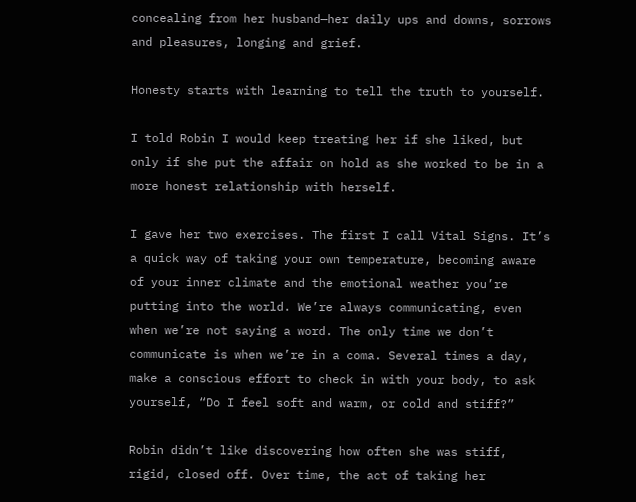concealing from her husband—her daily ups and downs, sorrows and pleasures, longing and grief.

Honesty starts with learning to tell the truth to yourself.

I told Robin I would keep treating her if she liked, but only if she put the affair on hold as she worked to be in a more honest relationship with herself.

I gave her two exercises. The first I call Vital Signs. It’s a quick way of taking your own temperature, becoming aware of your inner climate and the emotional weather you’re putting into the world. We’re always communicating, even when we’re not saying a word. The only time we don’t communicate is when we’re in a coma. Several times a day, make a conscious effort to check in with your body, to ask yourself, “Do I feel soft and warm, or cold and stiff?”

Robin didn’t like discovering how often she was stiff, rigid, closed off. Over time, the act of taking her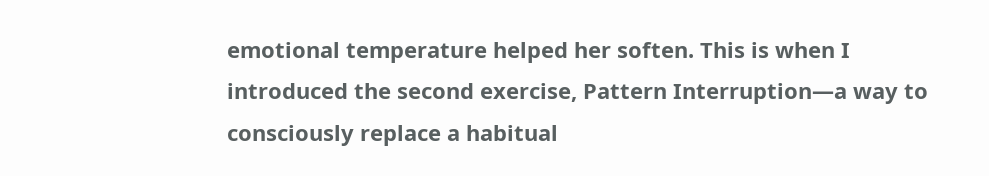emotional temperature helped her soften. This is when I introduced the second exercise, Pattern Interruption—a way to consciously replace a habitual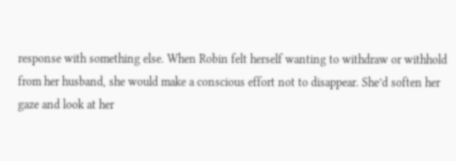response with something else. When Robin felt herself wanting to withdraw or withhold from her husband, she would make a conscious effort not to disappear. She’d soften her gaze and look at her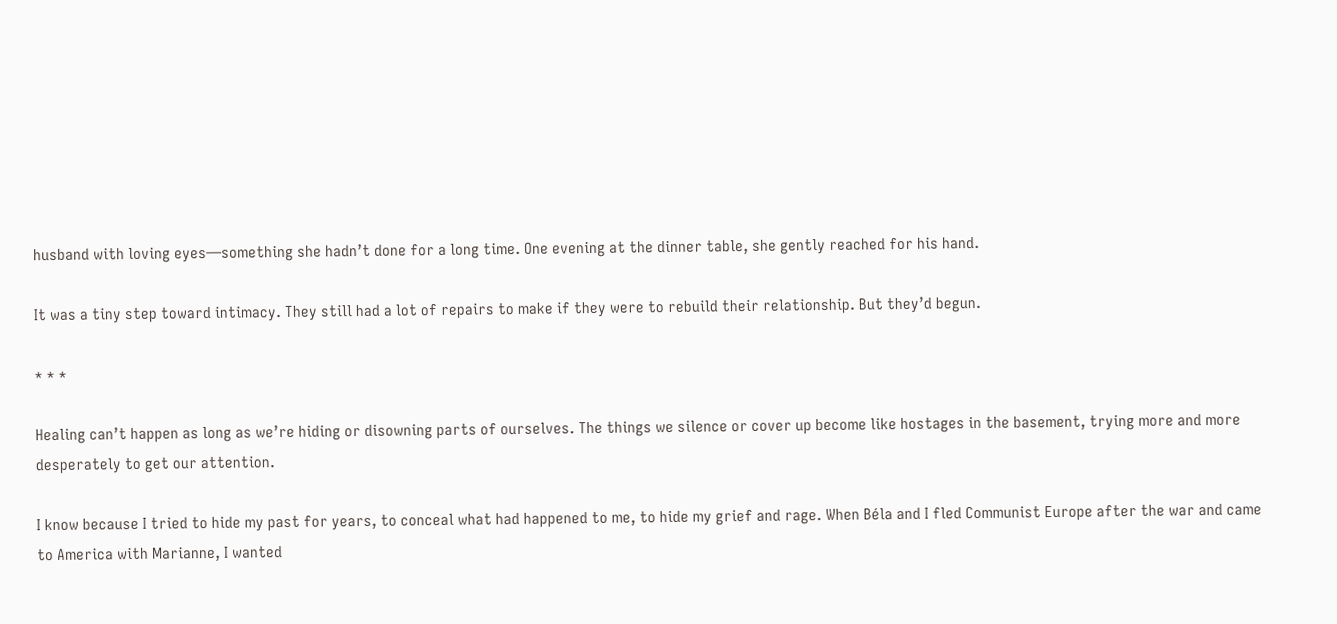husband with loving eyes—something she hadn’t done for a long time. One evening at the dinner table, she gently reached for his hand.

It was a tiny step toward intimacy. They still had a lot of repairs to make if they were to rebuild their relationship. But they’d begun.

* * *

Healing can’t happen as long as we’re hiding or disowning parts of ourselves. The things we silence or cover up become like hostages in the basement, trying more and more desperately to get our attention.

I know because I tried to hide my past for years, to conceal what had happened to me, to hide my grief and rage. When Béla and I fled Communist Europe after the war and came to America with Marianne, I wanted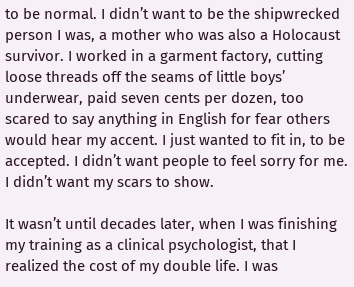to be normal. I didn’t want to be the shipwrecked person I was, a mother who was also a Holocaust survivor. I worked in a garment factory, cutting loose threads off the seams of little boys’ underwear, paid seven cents per dozen, too scared to say anything in English for fear others would hear my accent. I just wanted to fit in, to be accepted. I didn’t want people to feel sorry for me. I didn’t want my scars to show.

It wasn’t until decades later, when I was finishing my training as a clinical psychologist, that I realized the cost of my double life. I was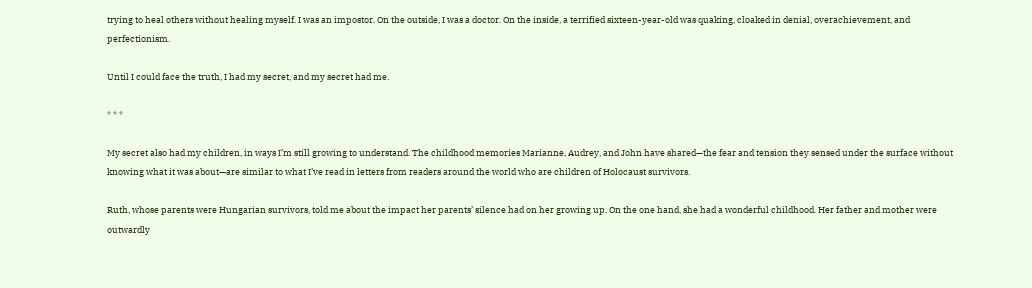trying to heal others without healing myself. I was an impostor. On the outside, I was a doctor. On the inside, a terrified sixteen-year-old was quaking, cloaked in denial, overachievement, and perfectionism.

Until I could face the truth, I had my secret, and my secret had me.

* * *

My secret also had my children, in ways I’m still growing to understand. The childhood memories Marianne, Audrey, and John have shared—the fear and tension they sensed under the surface without knowing what it was about—are similar to what I’ve read in letters from readers around the world who are children of Holocaust survivors.

Ruth, whose parents were Hungarian survivors, told me about the impact her parents’ silence had on her growing up. On the one hand, she had a wonderful childhood. Her father and mother were outwardly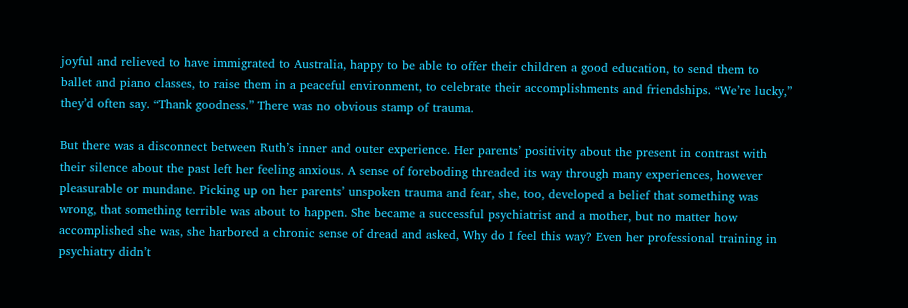joyful and relieved to have immigrated to Australia, happy to be able to offer their children a good education, to send them to ballet and piano classes, to raise them in a peaceful environment, to celebrate their accomplishments and friendships. “We’re lucky,” they’d often say. “Thank goodness.” There was no obvious stamp of trauma.

But there was a disconnect between Ruth’s inner and outer experience. Her parents’ positivity about the present in contrast with their silence about the past left her feeling anxious. A sense of foreboding threaded its way through many experiences, however pleasurable or mundane. Picking up on her parents’ unspoken trauma and fear, she, too, developed a belief that something was wrong, that something terrible was about to happen. She became a successful psychiatrist and a mother, but no matter how accomplished she was, she harbored a chronic sense of dread and asked, Why do I feel this way? Even her professional training in psychiatry didn’t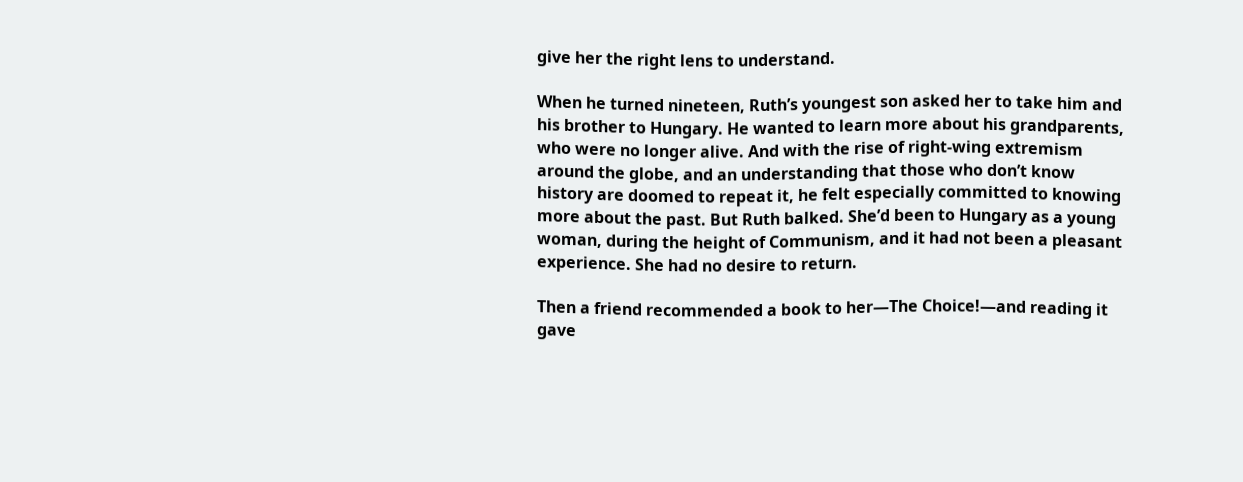give her the right lens to understand.

When he turned nineteen, Ruth’s youngest son asked her to take him and his brother to Hungary. He wanted to learn more about his grandparents, who were no longer alive. And with the rise of right-wing extremism around the globe, and an understanding that those who don’t know history are doomed to repeat it, he felt especially committed to knowing more about the past. But Ruth balked. She’d been to Hungary as a young woman, during the height of Communism, and it had not been a pleasant experience. She had no desire to return.

Then a friend recommended a book to her—The Choice!—and reading it gave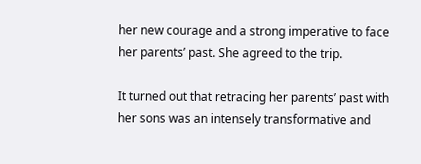her new courage and a strong imperative to face her parents’ past. She agreed to the trip.

It turned out that retracing her parents’ past with her sons was an intensely transformative and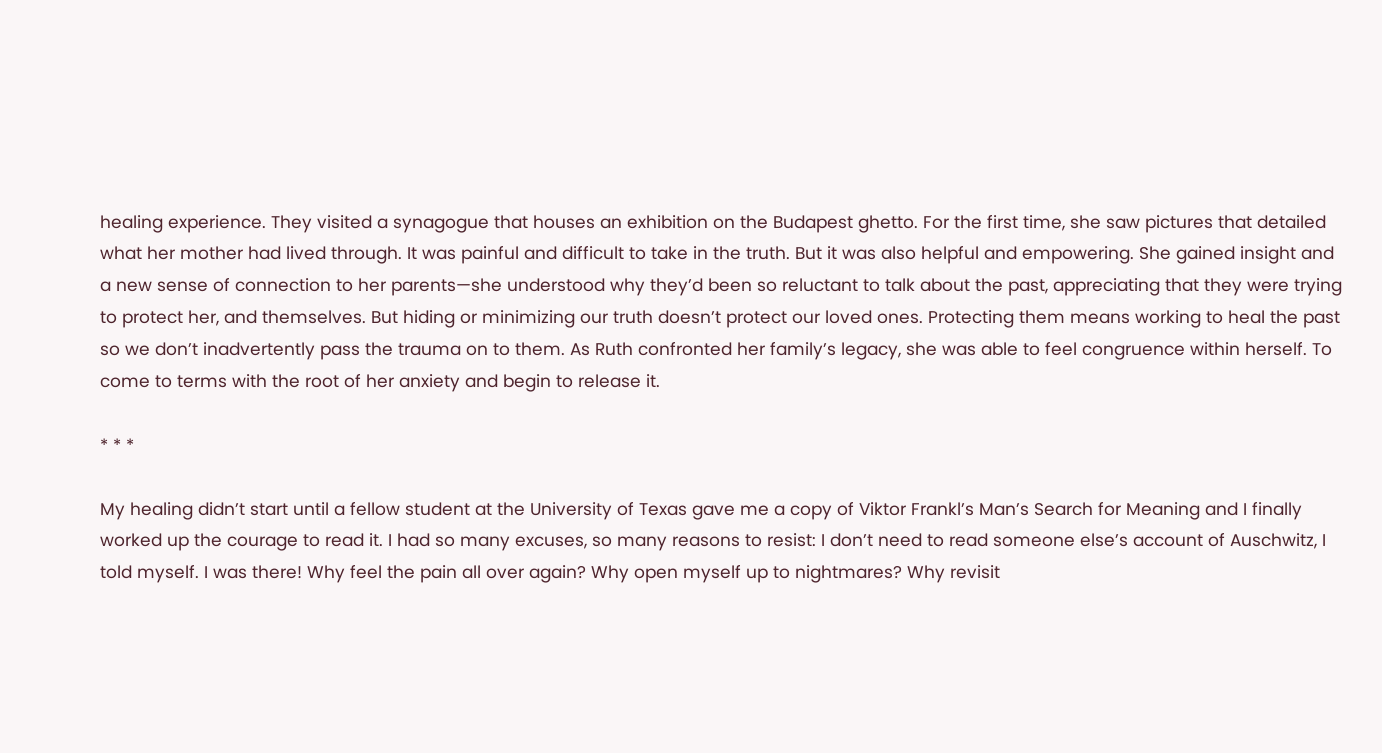healing experience. They visited a synagogue that houses an exhibition on the Budapest ghetto. For the first time, she saw pictures that detailed what her mother had lived through. It was painful and difficult to take in the truth. But it was also helpful and empowering. She gained insight and a new sense of connection to her parents—she understood why they’d been so reluctant to talk about the past, appreciating that they were trying to protect her, and themselves. But hiding or minimizing our truth doesn’t protect our loved ones. Protecting them means working to heal the past so we don’t inadvertently pass the trauma on to them. As Ruth confronted her family’s legacy, she was able to feel congruence within herself. To come to terms with the root of her anxiety and begin to release it.

* * *

My healing didn’t start until a fellow student at the University of Texas gave me a copy of Viktor Frankl’s Man’s Search for Meaning and I finally worked up the courage to read it. I had so many excuses, so many reasons to resist: I don’t need to read someone else’s account of Auschwitz, I told myself. I was there! Why feel the pain all over again? Why open myself up to nightmares? Why revisit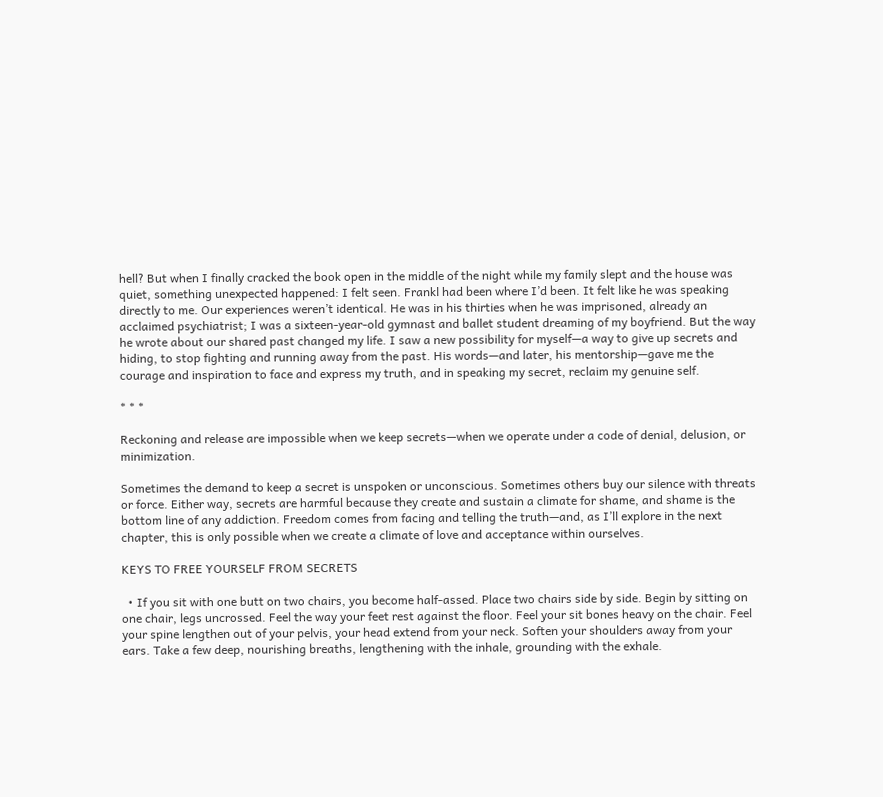hell? But when I finally cracked the book open in the middle of the night while my family slept and the house was quiet, something unexpected happened: I felt seen. Frankl had been where I’d been. It felt like he was speaking directly to me. Our experiences weren’t identical. He was in his thirties when he was imprisoned, already an acclaimed psychiatrist; I was a sixteen-year-old gymnast and ballet student dreaming of my boyfriend. But the way he wrote about our shared past changed my life. I saw a new possibility for myself—a way to give up secrets and hiding, to stop fighting and running away from the past. His words—and later, his mentorship—gave me the courage and inspiration to face and express my truth, and in speaking my secret, reclaim my genuine self.

* * *

Reckoning and release are impossible when we keep secrets—when we operate under a code of denial, delusion, or minimization.

Sometimes the demand to keep a secret is unspoken or unconscious. Sometimes others buy our silence with threats or force. Either way, secrets are harmful because they create and sustain a climate for shame, and shame is the bottom line of any addiction. Freedom comes from facing and telling the truth—and, as I’ll explore in the next chapter, this is only possible when we create a climate of love and acceptance within ourselves.

KEYS TO FREE YOURSELF FROM SECRETS

  • If you sit with one butt on two chairs, you become half-assed. Place two chairs side by side. Begin by sitting on one chair, legs uncrossed. Feel the way your feet rest against the floor. Feel your sit bones heavy on the chair. Feel your spine lengthen out of your pelvis, your head extend from your neck. Soften your shoulders away from your ears. Take a few deep, nourishing breaths, lengthening with the inhale, grounding with the exhale.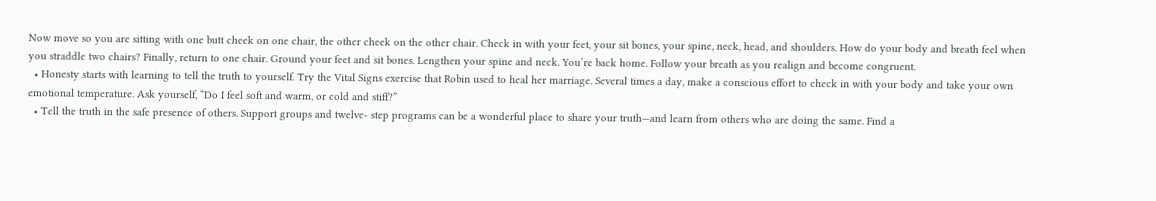Now move so you are sitting with one butt cheek on one chair, the other cheek on the other chair. Check in with your feet, your sit bones, your spine, neck, head, and shoulders. How do your body and breath feel when you straddle two chairs? Finally, return to one chair. Ground your feet and sit bones. Lengthen your spine and neck. You’re back home. Follow your breath as you realign and become congruent.
  • Honesty starts with learning to tell the truth to yourself. Try the Vital Signs exercise that Robin used to heal her marriage. Several times a day, make a conscious effort to check in with your body and take your own emotional temperature. Ask yourself, “Do I feel soft and warm, or cold and stiff?”
  • Tell the truth in the safe presence of others. Support groups and twelve- step programs can be a wonderful place to share your truth—and learn from others who are doing the same. Find a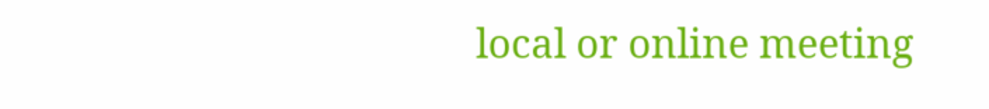local or online meeting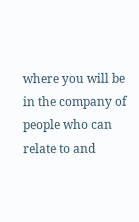where you will be in the company of people who can relate to and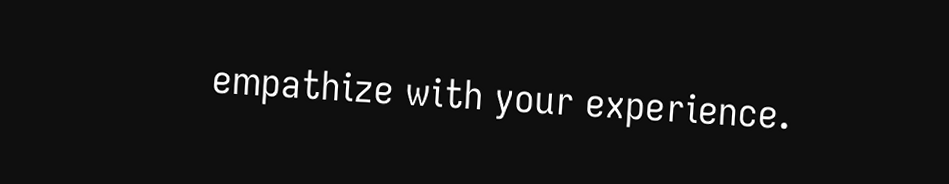empathize with your experience.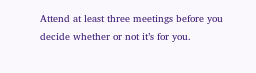Attend at least three meetings before you decide whether or not it’s for you.